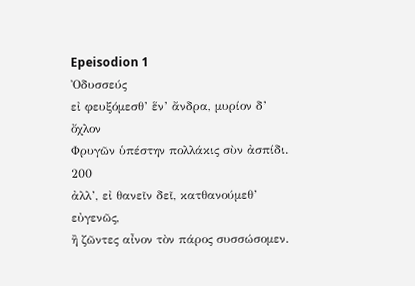Epeisodion 1
Ὀδυσσεύς
εἰ φευξόμεσθ’ ἕν’ ἄνδρα, μυρίον δ’ ὄχλον
Φρυγῶν ὑπέστην πολλάκις σὺν ἀσπίδι.
200
ἀλλ’, εἰ θανεῖν δεῖ, κατθανούμεθ’ εὐγενῶς,
ἢ ζῶντες αἶνον τὸν πάρος συσσώσομεν.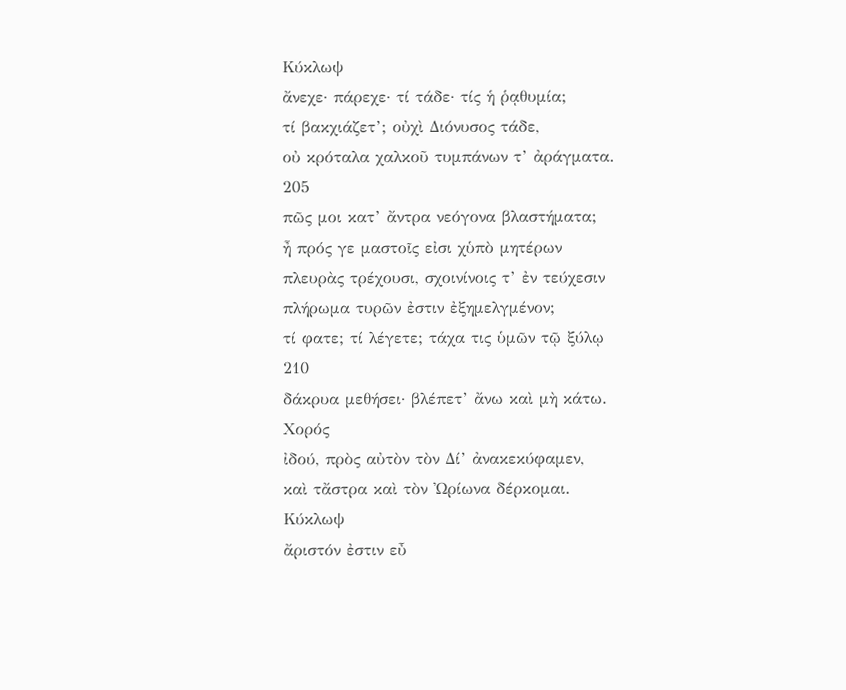Κύκλωψ
ἄνεχε· πάρεχε· τί τάδε· τίς ἡ ῥᾳθυμία;
τί βακχιάζετ’; οὐχὶ Διόνυσος τάδε,
οὐ κρόταλα χαλκοῦ τυμπάνων τ’ ἀράγματα.
205
πῶς μοι κατ’ ἄντρα νεόγονα βλαστήματα;
ἦ πρός γε μαστοῖς εἰσι χὑπὸ μητέρων
πλευρὰς τρέχουσι, σχοινίνοις τ’ ἐν τεύχεσιν
πλήρωμα τυρῶν ἐστιν ἐξημελγμένον;
τί φατε; τί λέγετε; τάχα τις ὑμῶν τῷ ξύλῳ
210
δάκρυα μεθήσει· βλέπετ’ ἄνω καὶ μὴ κάτω.
Χορός
ἰδού, πρὸς αὐτὸν τὸν Δί’ ἀνακεκύφαμεν,
καὶ τἄστρα καὶ τὸν Ὠρίωνα δέρκομαι.
Κύκλωψ
ἄριστόν ἐστιν εὖ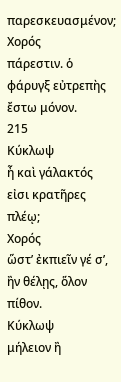παρεσκευασμένον;
Χορός
πάρεστιν. ὁ φάρυγξ εὐτρεπὴς ἔστω μόνον.
215
Κύκλωψ
ἦ καὶ γάλακτός εἰσι κρατῆρες πλέῳ;
Χορός
ὥστ’ ἐκπιεῖν γέ σ’, ἢν θέλῃς, ὅλον πίθον.
Κύκλωψ
μήλειον ἢ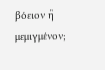βόειον ἢ μεμιγμένον;